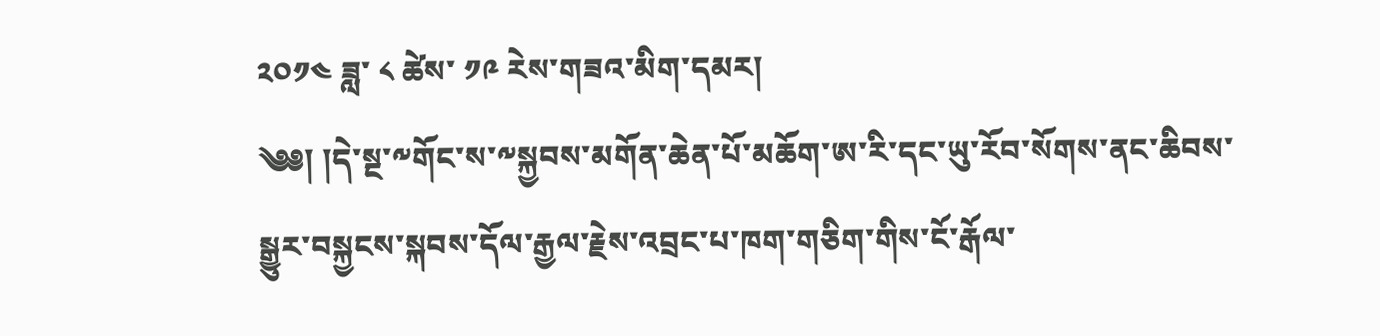༢༠༡༤ ཟླ་ ༨ ཚེས་ ༡༩ རེས་གཟའ་མིག་དམར།
༄༅། །དེ་སྔ་༸གོང་ས་༸སྐྱབས་མགོན་ཆེན་པོ་མཆོག་ཨ་རི་དང་ཡུ་རོབ་སོགས་ནང་ཆིབས་སྒྱུར་བསྐྱངས་སྐབས་དོལ་རྒྱལ་རྗེས་འབྲང་པ་ཁག་གཅིག་གིས་ངོ་རྒོལ་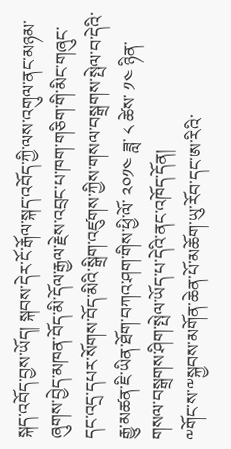སྐད་འབོད་བྱས་ཡོད། སྐབས་དེར་ངོ་རྒོལ་སྐད་འབོད་ཀྱི་ལས་འགུལ་ནང་མཉམ་ཞུགས་བྱེད་མཁན་བོད་མི་དོལ་རྒྱལ་རྗེས་འབྲང་པ་ཁག་གཅིག་གི་མིང་གཞུང་དང་འདྲ་དཔར་སོགས་བོད་མིའི་སྒྲིག་འཛུགས་ཀྱིས་གསལ་བསྒྲགས་སྤེལ་བ་དེའི་རྒྱུ་མཚན་ཇི་ཡིན་ཐོག་བཀའ་ཤག་གིས་ཕྱི་ལོ་ ༢༠༡༤ ཟླ་ ༨ ཚེས་ ༡༤ ཉིན་གསལ་བསྒྲགས་ཤིག་སྤེལ་ཡོད་པ་དེའི་ནང་འཁོད་དོན།
༸གོང་ས་༸སྐྱབས་མགོན་ཆེན་པོ་མཆོག་ཡུ་རོབ་དང་ཨ་རིའི་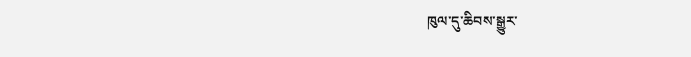ཁུལ་དུ་ཆིབས་སྒྱུར་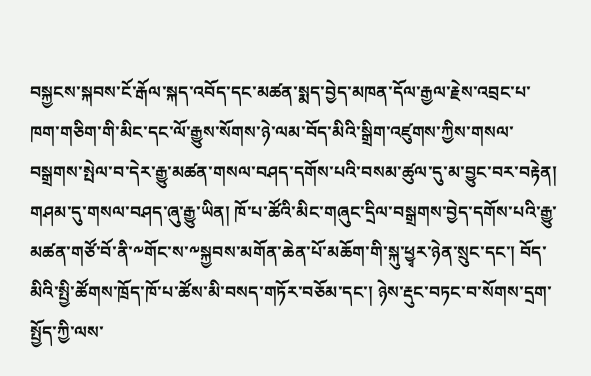བསྐྱངས་སྐབས་ངོ་རྒོལ་སྐད་འབོད་དང་མཚན་སྨད་བྱེད་མཁན་དོལ་རྒྱལ་རྗེས་འབྲང་པ་ཁག་གཅིག་གི་མིང་དང་ལོ་རྒྱུས་སོགས་ཉེ་ལམ་བོད་མིའི་སྒྲིག་འཛུགས་ཀྱིས་གསལ་བསྒྲགས་སྤེལ་བ་དེར་རྒྱུ་མཚན་གསལ་བཤད་དགོས་པའི་བསམ་ཚུལ་དུ་མ་བྱུང་བར་བརྟེན། གཤམ་དུ་གསལ་བཤད་ཞུ་རྒྱུ་ཡིན། ཁོ་པ་ཚོའི་མིང་གཞུང་དྲིལ་བསྒྲགས་བྱེད་དགོས་པའི་རྒྱུ་མཚན་གཙོ་བོ་ནི་༸གོང་ས་༸སྐྱབས་མགོན་ཆེན་པོ་མཆོག་གི་སྐུ་ཕྱྭར་ཉེན་སྲུང་དང་། བོད་མིའི་སྤྱི་ཚོགས་ཁྲོད་ཁོ་པ་ཚོས་མི་བསད་གཏོར་བཅོམ་དང་། ཉེས་རྡུང་བཏང་བ་སོགས་དྲག་སྤྱོད་ཀྱི་ལས་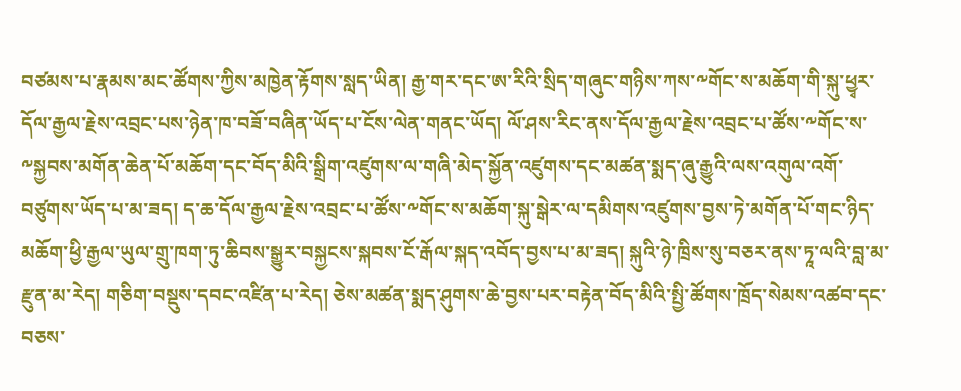བཙམས་པ་རྣམས་མང་ཚོགས་ཀྱིས་མཁྱེན་རྟོགས་སླད་ཡིན། རྒྱ་གར་དང་ཨ་རིའི་སྲིད་གཞུང་གཉིས་ཀས་༸གོང་ས་མཆོག་གི་སྐུ་ཕྱྭར་དོལ་རྒྱལ་རྗེས་འབྲང་པས་ཉེན་ཁ་བཟོ་བཞིན་ཡོད་པ་ངོས་ལེན་གནང་ཡོད། ལོ་ཤས་རིང་ནས་དོལ་རྒྱལ་རྗེས་འབྲང་པ་ཚོས་༸གོང་ས་༸སྐྱབས་མགོན་ཆེན་པོ་མཆོག་དང་བོད་མིའི་སྒྲིག་འཛུགས་ལ་གཞི་མེད་སྐྱོན་འཛུགས་དང་མཚན་སྨད་ཞུ་རྒྱུའི་ལས་འགུལ་འགོ་བཙུགས་ཡོད་པ་མ་ཟད། ད་ཆ་དོལ་རྒྱལ་རྗེས་འབྲང་པ་ཚོས་༸གོང་ས་མཆོག་སྐུ་སྒེར་ལ་དམིགས་འཛུགས་བྱས་ཏེ་མགོན་པོ་གང་ཉིད་མཆོག་ཕྱི་རྒྱལ་ཡུལ་གྲུ་ཁག་ཏུ་ཆིབས་སྒྱུར་བསྐྱངས་སྐབས་ངོ་རྒོལ་སྐད་འབོད་བྱས་པ་མ་ཟད། སྐུའི་ཉེ་ཁྲིས་སུ་བཅར་ནས་ཏཱ་ལའི་བླ་མ་རྫུན་མ་རེད། གཅིག་བསྡུས་དབང་འཛིན་པ་རེད། ཅེས་མཚན་སྨད་ཤུགས་ཆེ་བྱས་པར་བརྟེན་བོད་མིའི་སྤྱི་ཚོགས་ཁྲོད་སེམས་འཚབ་དང་བཅས་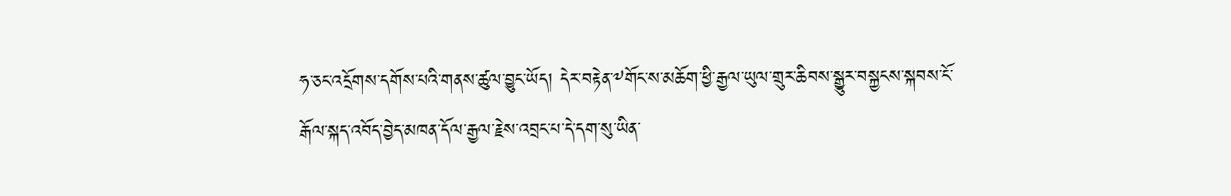ཧ་ཅང་འདྲོགས་དགོས་པའི་གནས་ཚུལ་བྱུང་ཡོད། དེར་བརྟེན་༸གོང་ས་མཆོག་ཕྱི་རྒྱལ་ཡུལ་གྲུར་ཆིབས་སྒྱུར་བསྐྱངས་སྐབས་ངོ་རྒོལ་སྐད་འབོད་བྱེད་མཁན་དོལ་རྒྱལ་རྗེས་འབྲང་པ་དེ་དག་སུ་ཡིན་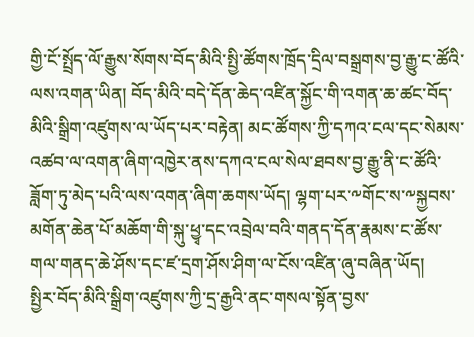གྱི་ངོ་སྤྲོད་ལོ་རྒྱུས་སོགས་བོད་མིའི་སྤྱི་ཚོགས་ཁྲོད་དྲིལ་བསྒྲགས་བྱ་རྒྱུ་ང་ཚོའི་ལས་འགན་ཡིན། བོད་མིའི་བདེ་དོན་ཆེད་འཛིན་སྐྱོང་གི་འགན་ཆ་ཚང་བོད་མིའི་སྒྲིག་འཛུགས་ལ་ཡོད་པར་བརྟེན། མང་ཚོགས་ཀྱི་དཀའ་ངལ་དང་སེམས་འཚབ་ལ་འགན་ཞིག་འཁྱེར་ནས་དཀའ་ངལ་སེལ་ཐབས་བྱ་རྒྱུ་ནི་ང་ཚོའི་ཟློག་ཏུ་མེད་པའི་ལས་འགན་ཞིག་ཆགས་ཡོད། ལྷག་པར་༸གོང་ས་༸སྐྱབས་མགོན་ཆེན་པོ་མཆོག་གི་སྐུ་ཕྱྭ་དང་འབྲེལ་བའི་གནད་དོན་རྣམས་ང་ཚོས་གལ་གནད་ཆེ་ཤོས་དང་ཛ་དྲག་ཤོས་ཤིག་ལ་ངོས་འཛིན་ཞུ་བཞིན་ཡོད།
སྤྱིར་བོད་མིའི་སྒྲིག་འཛུགས་ཀྱི་དྲ་རྒྱའི་ནང་གསལ་སྟོན་བྱས་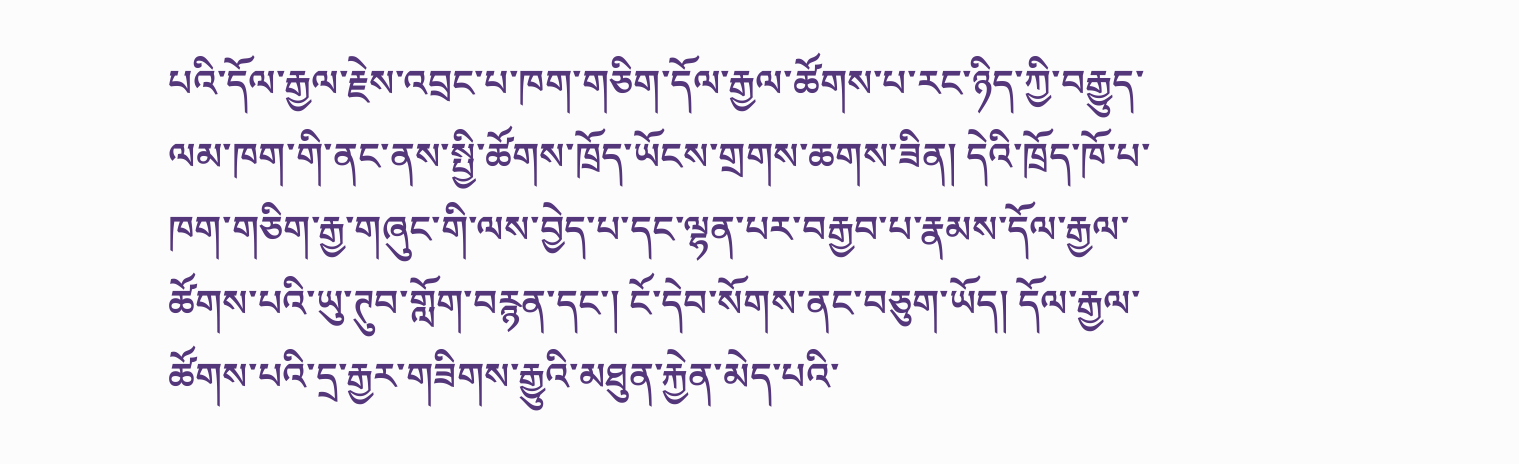པའི་དོལ་རྒྱལ་རྗེས་འབྲང་པ་ཁག་གཅིག་དོལ་རྒྱལ་ཚོགས་པ་རང་ཉིད་ཀྱི་བརྒྱུད་ལམ་ཁག་གི་ནང་ནས་སྤྱི་ཚོགས་ཁྲོད་ཡོངས་གྲགས་ཆགས་ཟིན། དེའི་ཁྲོད་ཁོ་པ་ཁག་གཅིག་རྒྱ་གཞུང་གི་ལས་བྱེད་པ་དང་ལྷན་པར་བརྒྱབ་པ་རྣམས་དོལ་རྒྱལ་ཚོགས་པའི་ཡུ་ཊུབ་གློག་བརྙན་དང་། ངོ་དེབ་སོགས་ནང་བཅུག་ཡོད། དོལ་རྒྱལ་ཚོགས་པའི་དྲ་རྒྱར་གཟིགས་རྒྱུའི་མཐུན་རྐྱེན་མེད་པའི་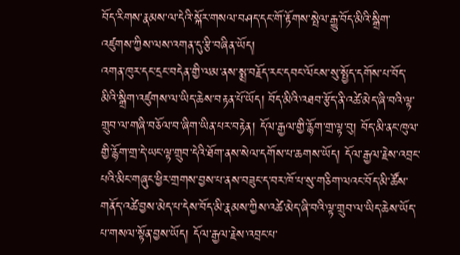བོད་རིགས་རྣམས་ལ་དེའི་སྐོར་གསལ་བཤད་དང་གོ་རྟོགས་སྤེལ་རྒྱུ་བོད་མིའི་སྒྲིག་འཛུགས་ཀྱིས་ལས་འགན་དུ་རྩི་བཞིན་ཡོད།
འགན་ཁུར་དང་དྲང་བདེན་གྱི་ལམ་ནས་སྨྲ་བརྗོད་རང་དབང་ལོངས་སུ་སྤྱོད་དགོས་པ་བོད་མིའི་སྒྲིག་འཛུགས་ལ་ཡིད་ཆེས་བརྟན་པོ་ཡོད། བོད་མིའི་འཐབ་རྩོད་ནི་འཚེ་མེད་ཞི་བའི་ལྟ་གྲུབ་ལ་གཞི་བཅོལ་བ་ཞིག་ཡིན་པར་བརྟེན། དོལ་རྒྱལ་གྱི་རྙོག་གྲ་ལྟ་བུ། བོད་མི་ནང་ཁུལ་གྱི་རྙོག་གྲ་དེ་ཡང་ལྟ་གྲུབ་དེའི་ཐོག་ནས་སེལ་དགོས་པ་ཆགས་ཡོད། དོལ་རྒྱལ་རྗེས་འབྲང་པའི་མིང་གཞུང་ཕྱིར་གྲགས་བྱས་པ་ནས་བཟུང་ད་བར་ཁོ་པ་སུ་གཅིག་ལའང་བོད་མི་ཚོས་གནོད་འཚེ་བྱས་མེད་པ་དེས་བོད་མི་རྣམས་ཀྱིས་འཚེ་མེད་ཞི་བའི་ལྟ་གྲུབ་ལ་ཡིད་ཆེས་ཡོད་པ་གསལ་སྟོན་བྱས་ཡོད། དོལ་རྒྱལ་རྗེས་འབྲང་པ་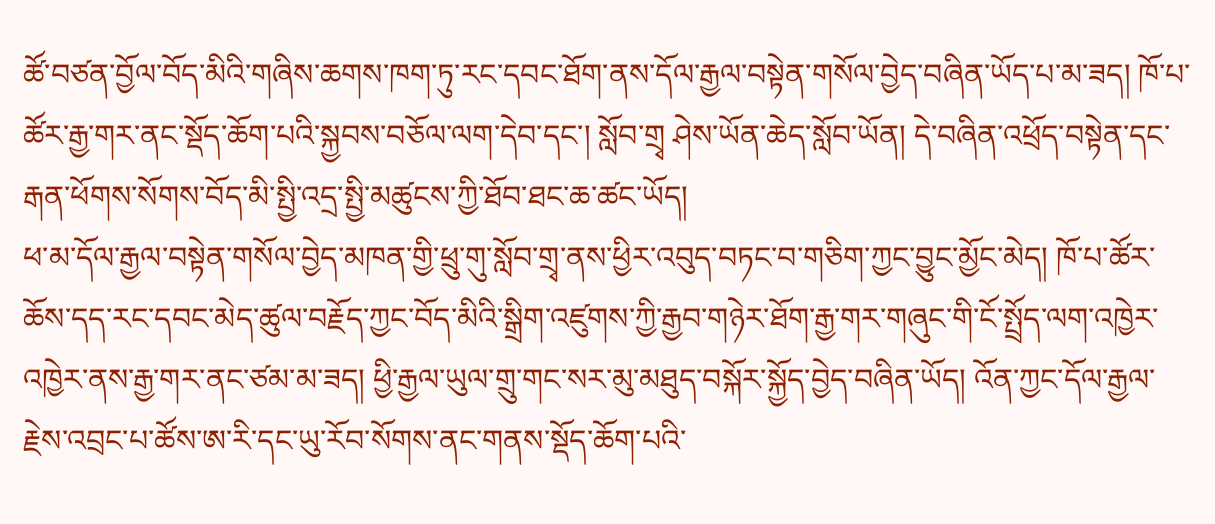ཚོ་བཙན་བྱོལ་བོད་མིའི་གཞིས་ཆགས་ཁག་ཏུ་རང་དབང་ཐོག་ནས་དོལ་རྒྱལ་བསྟེན་གསོལ་བྱེད་བཞིན་ཡོད་པ་མ་ཟད། ཁོ་པ་ཚོར་རྒྱ་གར་ནང་སྡོད་ཆོག་པའི་སྐྱབས་བཅོལ་ལག་དེབ་དང་། སློབ་གྲྭ ཤེས་ཡོན་ཆེད་སློབ་ཡོན། དེ་བཞིན་འཕྲོད་བསྟེན་དང་རྒན་ཕོགས་སོགས་བོད་མི་སྤྱི་འདྲ་སྤྱི་མཚུངས་ཀྱི་ཐོབ་ཐང་ཆ་ཚང་ཡོད།
ཕ་མ་དོལ་རྒྱལ་བསྟེན་གསོལ་བྱེད་མཁན་གྱི་ཕྲུ་གུ་སློབ་གྲྭ་ནས་ཕྱིར་འབུད་བཏང་བ་གཅིག་ཀྱང་བྱུང་མྱོང་མེད། ཁོ་པ་ཚོར་ཆོས་དད་རང་དབང་མེད་ཚུལ་བརྗོད་ཀྱང་བོད་མིའི་སྒྲིག་འཛུགས་ཀྱི་རྒྱབ་གཉེར་ཐོག་རྒྱ་གར་གཞུང་གི་ངོ་སྤྲོད་ལག་འཁྱེར་འཁྱེར་ནས་རྒྱ་གར་ནང་ཙམ་མ་ཟད། ཕྱི་རྒྱལ་ཡུལ་གྲུ་གང་སར་མུ་མཐུད་བསྐོར་སྐྱོད་བྱེད་བཞིན་ཡོད། འོན་ཀྱང་དོལ་རྒྱལ་རྗེས་འབྲང་པ་ཚོས་ཨ་རི་དང་ཡུ་རོབ་སོགས་ནང་གནས་སྡོད་ཆོག་པའི་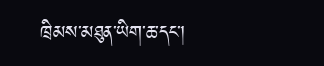ཁྲིམས་མཐུན་ཡིག་ཆ་དང་།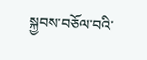སྐྱབས་བཅོལ་བའི་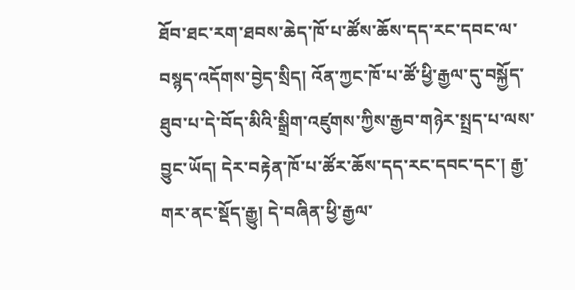ཐོབ་ཐང་རག་ཐབས་ཆེད་ཁོ་པ་ཚོས་ཆོས་དད་རང་དབང་ལ་བསྙད་འདོགས་བྱེད་སྲིད། འོན་ཀྱང་ཁོ་པ་ཚོ་ཕྱི་རྒྱལ་དུ་བསྐྱོད་ཐུབ་པ་དེ་བོད་མིའི་སྒྲིག་འཛུགས་ཀྱིས་རྒྱབ་གཉེར་སྤྲད་པ་ལས་བྱུང་ཡོད། དེར་བརྟེན་ཁོ་པ་ཚོར་ཆོས་དད་རང་དབང་དང་། རྒྱ་གར་ནང་སྡོད་རྒྱུ། དེ་བཞིན་ཕྱི་རྒྱལ་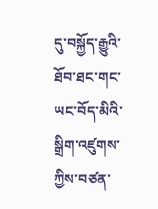དུ་བསྐྱོད་རྒྱུའི་ཐོབ་ཐང་གང་ཡང་བོད་མིའི་སྒྲིག་འཛུགས་ཀྱིས་བཙན་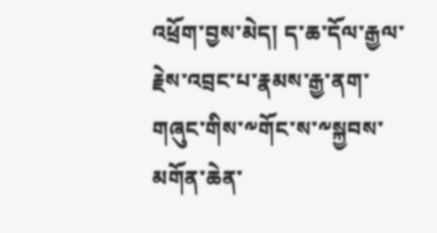འཕྲོག་བྱས་མེད། ད་ཆ་དོལ་རྒྱལ་རྗེས་འབྲང་པ་རྣམས་རྒྱ་ནག་གཞུང་གིས་༸གོང་ས་༸སྐྱབས་མགོན་ཆེན་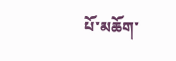པོ་མཆོག་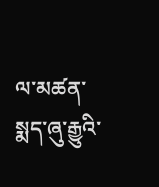ལ་མཚན་སྨད་ཞུ་རྒྱུའི་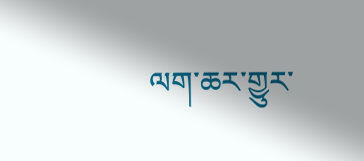ལག་ཆར་གྱུར་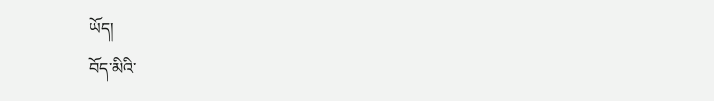ཡོད།
བོད་མིའི་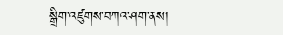སྒྲིག་འཛུགས་བཀའ་ཤག་ནས།